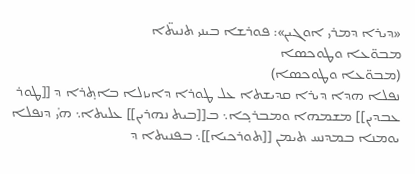«ܕܝܪܐ ܕܡܪܝ ܐܘܓܝܢ»: ܦܘܪܫܐ ܒܝܢܝ ܬܢܝܬ̈ܐ
ܡܒܘ̈ܥܐ ܘܛܘܟܣܐ
(ܡܒܘ̈ܥܐ ܘܛܘܟܣܐ)
ܢܦܠܐ ܗܕܐ ܕܝܪܐ ܩܕܝܫܬܐ ܥܠ ܛܘܪܐ ܕܐܝܙܠܐ ܒܐܬ̥ܪܐ ܕ [[ܛܘܪ ܥܒܕܝܢ]] ܡܫܡܗܐ ܘܡܒܪܟ̥ܐ܆ ܒ[[ܒܝܬ ܢܗܪܝܢ]] ܥܠܝܬܐ܆ ܗ̊ܝ ܕܢܦܠܐ ܝܘܡܢܐ ܒܡܕܢܚ ܬܝܡܢ [[ܬܘܪܟܝܐ]]܆ ܒܦܢܝܬܐ ܕ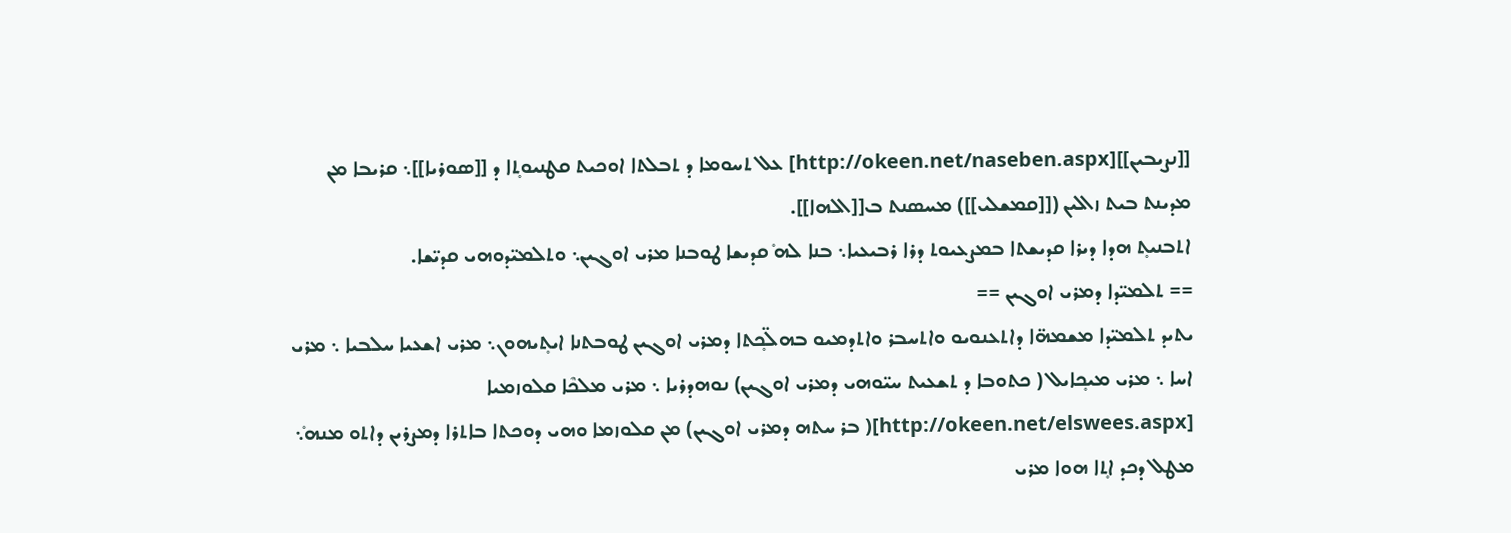[[ܢܨܝܒܝܢ]][http://okeen.net/naseben.aspx] ܥܠ ܬܚܘܡܐ ܕ ܬܒܠܬܐ ܐܘܟܝܬ ܩܛܢܝܘܬ̥ܐ ܕ [[ܣܘܪܝܐ]]܆ ܩܪܝܒܐ ܡܢ ܡܕܝܢܬ ܒܝܬ ܙܐܠܝܢ ([[ܩܡܫܠܝ]]) ܡܚܣܢܬ ܒ[[ܐܠܗܐ]].
ܐܬܒܢܝܬ̥ ܗܕܐ ܕܝܪܐ ܩܕܝܫܬܐ ܒܡܨܥܝܘܬ ܕܪܐ ܪܒܝܥܝܐ܆ ܒܢܐ ܠܗ̊ ܩܕܝܫܐ ܛܘܒܢܐ ܡܪܝ ܐܘܓܝܢ܆ ܘܬܠܡܝ̈ܕܘܗܝ ܩܕܝ̈ܫܐ.
== ܬܠܡܝ̈ܕܐ ܕܡܪܝ ܐܘܓܝܢ ==
ܝܬܝܕ ܬܠܡܝ̈ܕܐ ܡܫܡܗ̈ܐ ܕܐܬܥܢܘܝܘ ܘܐܬܚܒܪ ܘܐܬܕܡܝܘ ܒܗܠ̈ܟ̥ܬܐ ܕܡܪܝ ܐܘܓܝܢ ܛܘܒܬܢܐ ܐܝܬ̥ܝܗܘܢ܆ ܡܪܝ ܐܫܥܝܐ ܚܠܒܝܐ ܆ ܡܪܝ ܐܚܐ ܆ ܡܪܝ ܡܝܟ̥ܐܝܠ ( ܟܬܘܒܐ ܕ ܬܫܥܝܬ ܚܝ̈ܘܗܝ ܕܡܪܝ ܐܘܓܝܢ) ܢܘܗܕܪܝܐ ܆ ܡܪܝ ܡܠܟܶܐ ܩܠܘܙܡܝܐ [http://okeen.net/elswees.aspx]( ܒܪ ܚܬܗ ܕܡܪܝ ܐܘܓܝܢ) ܡܢ ܩܠܘܙܡܐ ܘܗܝ ܕܘܟܬܐ ܒܐܬܪܐ ܕܡܨܪܝܢ ܕܐܬܘ ܡܢܗ̊܆ ܡܛܠ ܕܟܕ ܐܬ̥ܐ ܗܘܐ ܡܪܝ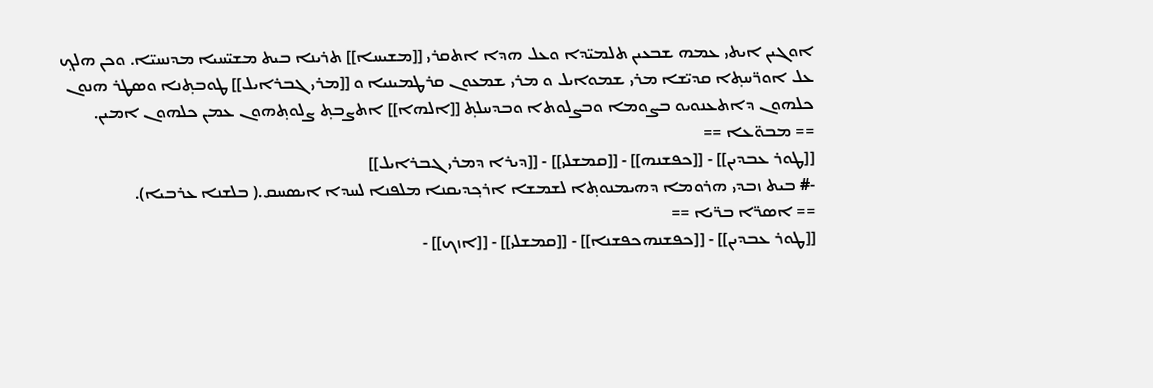ܐܘܓܝܢ ܐܝܬܝ ܥܡܗ ܫܒܥܝܢ ܬܠܡܝ̈ܕܐ ܘܥܠ ܗܕܐ ܐܬܩܪܝ [[ܡܫܝܚܐ]] ܬܪܝܢܐ ܒܝܬ ܡܫܝ̈ܚܝܐ ܡܕܢܚܝ̈ܐ. ܘܟܢ ܗܠܟ̥ ܥܠ ܐܘܪ̈ܚܬ̥ܐ ܩܕܝ̈ܫܐ ܡܪܝ ܫܡܘܐܝܠ ܘ ܡܪܝ ܫܡܥܘܢ ܩܪܛܡܝܢܝܐ ܘ [[ܡܪܝ ܓܒܪܐܝܠ]] ܛܘܒܬ̥ܢܐ ܘܣܛܪ ܗܢܘܢ ܟܠܗܘܢ ܕܐܬܥܢܘܝܘ ܒܨܘܡܐ ܘܒܨܠܘܬܐ ܘܒܕܚܠܬ̥ [[ܐܠܗܐ]] ܐܬܨܒܬ̥ ܨܠܘܬ̥ܗܘܢ ܥܡܢ ܟܠܗܘܢ ܐܡܝܢ.
== ܡܒܘ̈ܥܐ ==
[[ܛܘܪ ܥܒܕܝܢ]] - [[ܟܦܫܢܗ]] - [[ܩܡܫܠܝ]] - [[ܕܝܪܐ ܕܡܪܝ ܓܒܪܐܝܠ]]
-# ܒܝܬ ܙܒܕܝ ܗܪܘܡܐ ܕܗܝܡܢܘܬ̥ܐ ܠܫܡܫܐ ܐܪܟ̥ܕܝܩܢܐ ܡܠܦܢܐ ܠܚܕܐ ܐܝܣܚܩ.( ܒܠܫܢܐ ܥܪܒܝܐ).
== ܐܣܪ̈ܐ ܒܪ̈ܝܐ ==
[[ܛܘܪ ܥܒܕܝܢ]] - [[ܟܦܫܢܗܟܦܫܢܐ]] - [[ܩܡܫܠܝ]] - [[ܐܙܟ]] -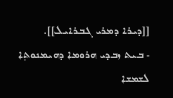[[ܕܝܪܐ ܕܡܪܝ ܓܒܪܐܝܠ]].
- ܒܝܬ ܙܒܕܝ ܗܪܘܡܐ ܕܗܝܡܢܘܬ̥ܐ ܠܫܡܫܐ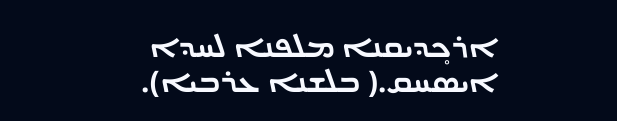ܐܪܟ̥ܕܝܩܢܐ ܡܠܦܢܐ ܠܚܕܐ ܐܝܣܚܩ.( ܒܠܫܢܐ ܥܪܒܝܐ).